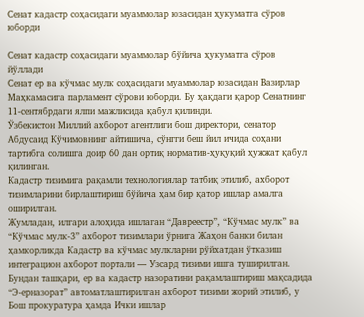Сенат кадастр соҳасидаги муаммолар юзасидан ҳукуматга сўров юборди

Сенат кадастр соҳасидаги муаммолар бўйича ҳукуматга сўров йўллади
Сенат ер ва кўчмас мулк соҳасидаги муаммолар юзасидан Вазирлар Маҳкамасига парламент сўрови юборди. Бу ҳақдаги қарор Сенатнинг 11-сентябрдаги ялпи мажлисида қабул қилинди.
Ўзбекистон Миллий ахборот агентлиги бош директори, сенатор Абдусаид Кўчимовнинг айтишича, сўнгги беш йил ичида соҳани тартибга солишга доир 60 дан ортиқ норматив-ҳуқуқий ҳужжат қабул қилинган.
Кадастр тизимига рақамли технологиялар татбиқ этилиб, ахборот тизимларини бирлаштириш бўйича ҳам бир қатор ишлар амалга оширилган.
Жумладан, илгари алоҳида ишлаган “Давреестр”, “Кўчмас мулк” ва “Кўчмас мулк-3” ахборот тизимлари ўрнига Жаҳон банки билан ҳамкорликда Кадастр ва кўчмас мулкларни рўйхатдан ўтказиш интеграцион ахборот портали — Узсард тизими ишга туширилган.
Бундан ташқари, ер ва кадастр назоратини рақамлаштириш мақсадида “Э-ерназорат” автоматлаштирилган ахборот тизими жорий этилиб, у Бош прокуратура ҳамда Ички ишлар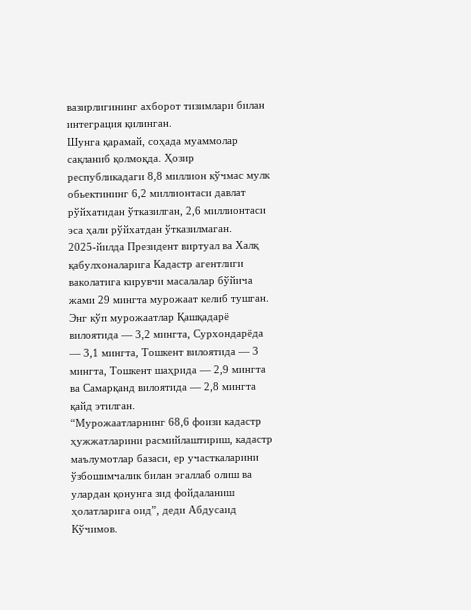вазирлигининг ахборот тизимлари билан интеграция қилинган.
Шунга қарамай, соҳада муаммолар сақланиб қолмоқда. Ҳозир республикадаги 8,8 миллион кўчмас мулк обьектининг 6,2 миллионтаси давлат рўйхатидан ўтказилган, 2,6 миллионтаси эса ҳали рўйхатдан ўтказилмаган.
2025-йилда Президент виртуал ва Халқ қабулхоналарига Кадастр агентлиги ваколатига кирувчи масалалар бўйича жами 29 мингта мурожаат келиб тушган.
Энг кўп мурожаатлар Қашқадарё вилоятида — 3,2 мингта, Сурхондарёда — 3,1 мингта, Тошкент вилоятида — 3 мингта, Тошкент шаҳрида — 2,9 мингта ва Самарқанд вилоятида — 2,8 мингта қайд этилган.
“Мурожаатларнинг 68,6 фоизи кадастр ҳужжатларини расмийлаштириш, кадастр маълумотлар базаси, ер участкаларини ўзбошимчалик билан эгаллаб олиш ва улардан қонунга зид фойдаланиш ҳолатларига оид”, деди Абдусаид Кўчимов.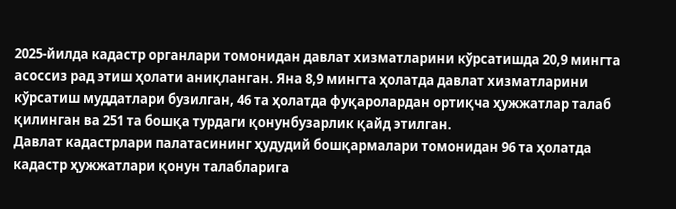2025-йилда кадастр органлари томонидан давлат хизматларини кўрсатишда 20,9 мингта асоссиз рад этиш ҳолати аниқланган. Яна 8,9 мингта ҳолатда давлат хизматларини кўрсатиш муддатлари бузилган, 46 та ҳолатда фуқаролардан ортиқча ҳужжатлар талаб қилинган ва 251 та бошқа турдаги қонунбузарлик қайд этилган.
Давлат кадастрлари палатасининг ҳудудий бошқармалари томонидан 96 та ҳолатда кадастр ҳужжатлари қонун талабларига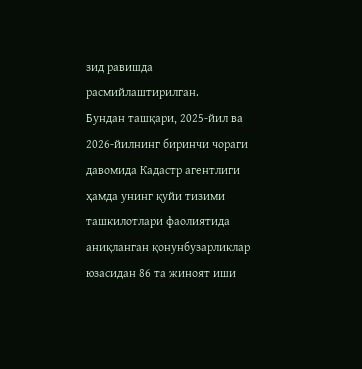зид равишда расмийлаштирилган.
Бундан ташқари, 2025-йил ва 2026-йилнинг биринчи чораги давомида Кадастр агентлиги ҳамда унинг қуйи тизими ташкилотлари фаолиятида аниқланган қонунбузарликлар юзасидан 86 та жиноят иши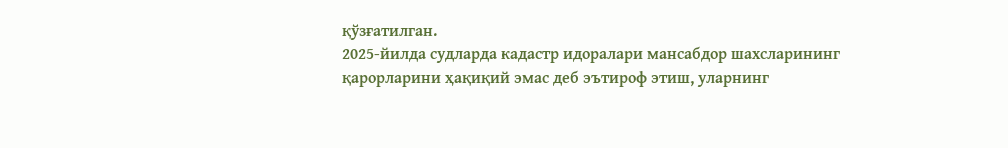қўзғатилган.
2025-йилда судларда кадастр идоралари мансабдор шахсларининг қарорларини ҳақиқий эмас деб эътироф этиш, уларнинг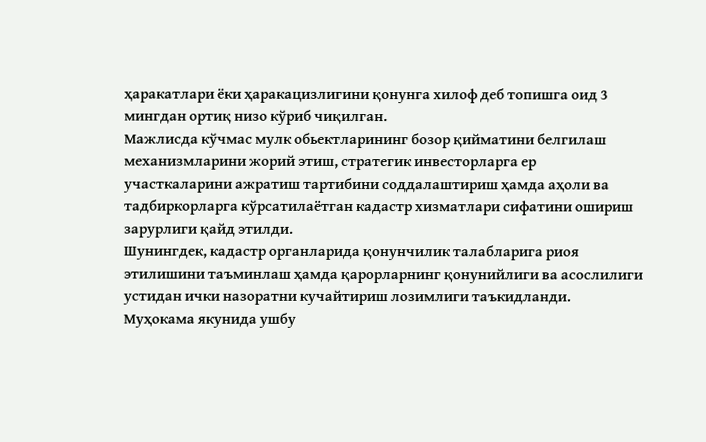ҳаракатлари ёки ҳаракацизлигини қонунга хилоф деб топишга оид 3 мингдан ортиқ низо кўриб чиқилган.
Мажлисда кўчмас мулк обьектларининг бозор қийматини белгилаш механизмларини жорий этиш, стратегик инвесторларга ер участкаларини ажратиш тартибини соддалаштириш ҳамда аҳоли ва тадбиркорларга кўрсатилаётган кадастр хизматлари сифатини ошириш зарурлиги қайд этилди.
Шунингдек, кадастр органларида қонунчилик талабларига риоя этилишини таъминлаш ҳамда қарорларнинг қонунийлиги ва асослилиги устидан ички назоратни кучайтириш лозимлиги таъкидланди.
Муҳокама якунида ушбу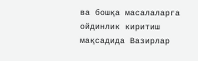ва бошқа масалаларга ойдинлик киритиш мақсадида Вазирлар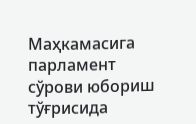Маҳкамасига парламент сўрови юбориш тўғрисида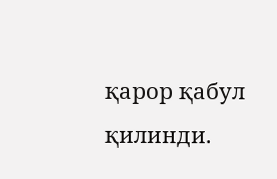қарор қабул қилинди.